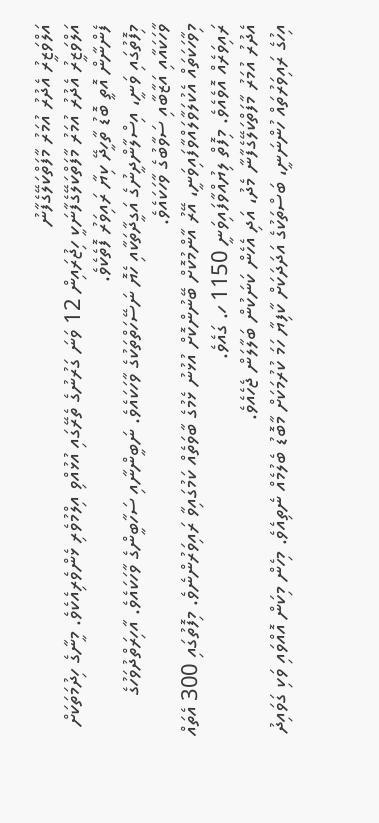އަލްވަޒީރު އެދުރު އުމަރު މާފަތްކަލޭގެފާނު
އަލްވަޒީރު އެދުރު އުމަރު މާފަތްކަލޭގެފާނަކީ ހިޖުރައިން 12 ވަނަ ގަރުނުގެ ތެރޭގައި އުޅުއްވި އިލްމުވެރި ޅެންވެރިއެކެވެ. މީނާގެ ހިދުމަތަކަށް ފެންނާން އޮތީ ބޮޑު ތާހީދޭ ކިޔާ ރައިވަރު ފޮތެކެވެ.
މިފޮތުގައި ވަނީ، އިސްލާންދީނުގެ އަގީދާތަކާއި ހެޔޮ ނަސޭހަތްތަކުގެ ވާހަކައެވެ. ނަބީންނާއި ސަހާބީންގެ ވާހަކައެވެ. އާހިރަތްދުވަހުގެ ވާހަކައާއި އަޒާބާއި ސަވާބުގެ ވާހަކައެވެ.
މިވާހަކަތައް އެކުލަވާލައްވާފައިވަނީ، އޭރު އާންމުކޮށް ބޭނުންކޮށް އުޅުނު ޅެމުގެ ބާވަތެއް ކަމުގައިވާ ރައިވަރުންނެވެ. މިފޮތުގައި 300 އެތައް ރައިވަރެއް އޮވެއެވެ. މިފޮތް ލިޔުއްވާފައިވަނީ 1150 ހ. ގައެވެ.
އެދުރު އުމަރު މާފަތްކަލޭގެފާނާ މެދު، އަދި އެހެން ކަނަކުން ބަލާލަން ޖެހެއެވެ.
އިހުގެ ރައިވަރުތައް ހުންނަނީ، ބަސްތަކުގެ އަދަދަކަށް ކާފިޔާ ހަމަ ކުރުމަކަށް މާބޮޑު ބެލުމެއް ނެތިއެވެ. މިހެން މިކަން އޮއްވައި ވަކި ގަވައިދު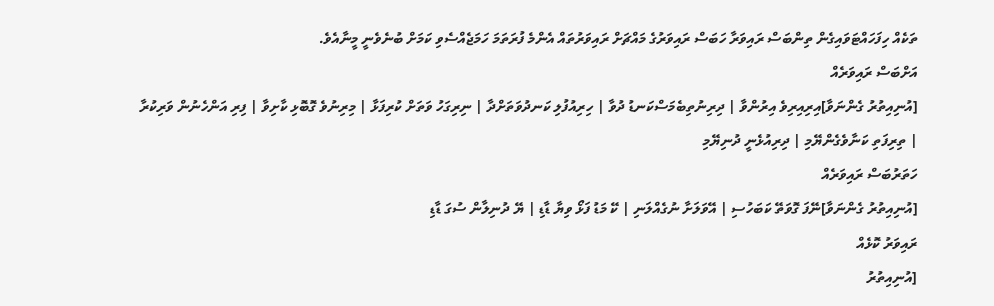ތަކެއް ހިފަހައްޓަވައިގެން ތިންބަސް ރައިވަރާ ހަބަސް ރައިވަރުގެ މައްޗަށް ރައިވަރުތައް އެންމެ ފުރަތަމަ ހަމަޖެއްސެވި ކަމަށް ބުނެވެނީ މީނާއެވެ.
އަށްބަސް ރައިވަރެއް
[އުނިއިތުރު ގެންނަވާ]އިރިއިރިވެ އިރުންވާ | ދިރިނުތިބެމަސްކަނޑު ދުވާ | ހިރިއުފުލި ކަނދުވަތަށްދާ | ނިރިގަހު ވަތަށް ކުރިފަޅާ | މިރިނުވެ ގޮބޮޅި ކާށިވާ | ފިރި އަންހެނުން ވަރިކުރާ | ތިރިފަތި ކަނާވެގެންޔޭމި | ދިރިއުޅެނީ ދުނިޔޭމި
ހަތަރުބަސް ރައިވަރެއް
[އުނިއިތުރު ގެންނަވާ]ނޭފަ ގޮވަތޭ ކަބަހުސި | އޭވަލަށާ ނުގެއްލަނި | ކޭ މަޑު ފަޅޯ ވިޔާ ޑާޑި | ޔޭ ދުނިލާން ސުގަ ޑާޑި
ރައިވަރު ކޮޅެއް
[އުނިއިތުރު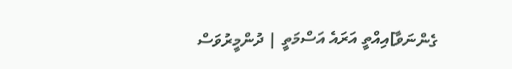ގެންނަވާ]އިއްތީ އަރައެ އަސްމަތީ | ދުންމީރުވަސް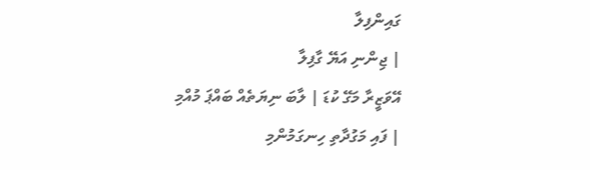ގައިންފިލާ
| ޖިންނި އަޔޭ ގާފިލާ
އޭވަޒީރާ މަގޭ ކުޑަ | ލާބަ ނިޔަތެއް ބައްޕަ މުއްމި
| ފައި މަގުދާތި ހިނގަމުންމި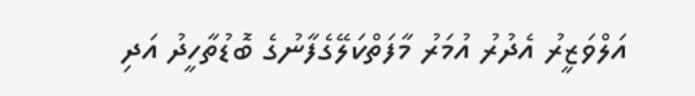އަލްވަޒީރު އެދުރު އުމަރު މާފަތްކަލޭގެފާނުގެ ބޮޑުތާހީދު އަދި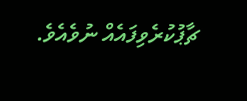ޗާޕުކުރެވިފައެއް ނުވެއެވެ.